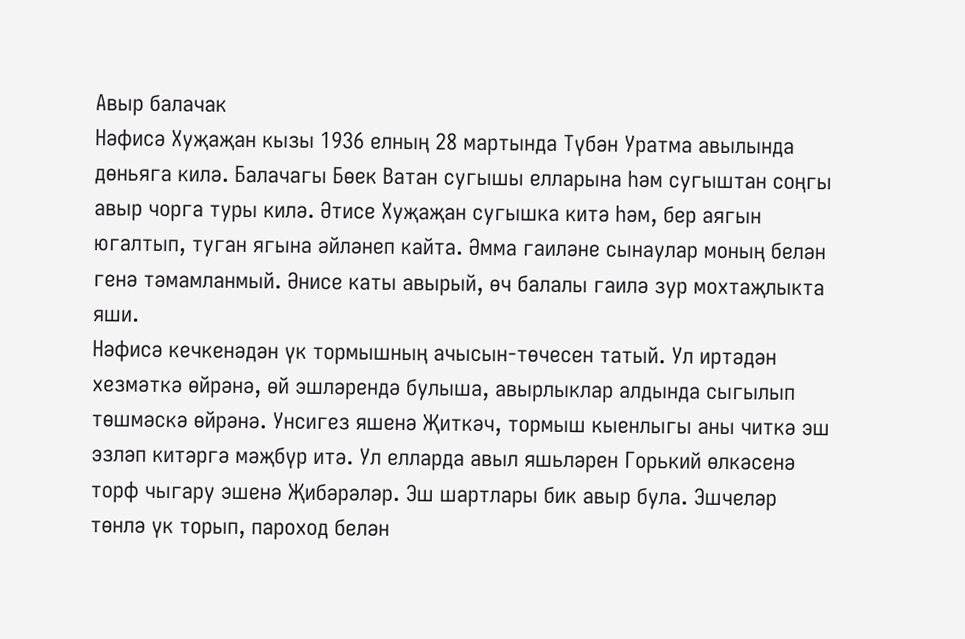Авыр балачак
Нәфисә Хуҗаҗан кызы 1936 елның 28 мартында Түбән Уратма авылында дөньяга килә. Балачагы Бөек Ватан сугышы елларына һәм сугыштан соңгы авыр чорга туры килә. Әтисе Хуҗаҗан сугышка китә һәм, бер аягын югалтып, туган ягына әйләнеп кайта. Әмма гаиләне сынаулар моның белән генә тәмамланмый. Әнисе каты авырый, өч балалы гаилә зур мохтаҗлыкта яши.
Нәфисә кечкенәдән үк тормышның ачысын-төчесен татый. Ул иртәдән хезмәткә өйрәнә, өй эшләрендә булыша, авырлыклар алдында сыгылып төшмәскә өйрәнә. Унсигез яшенә Җиткәч, тормыш кыенлыгы аны читкә эш эзләп китәргә мәҗбүр итә. Ул елларда авыл яшьләрен Горький өлкәсенә торф чыгару эшенә Җибәрәләр. Эш шартлары бик авыр була. Эшчеләр төнлә үк торып, пароход белән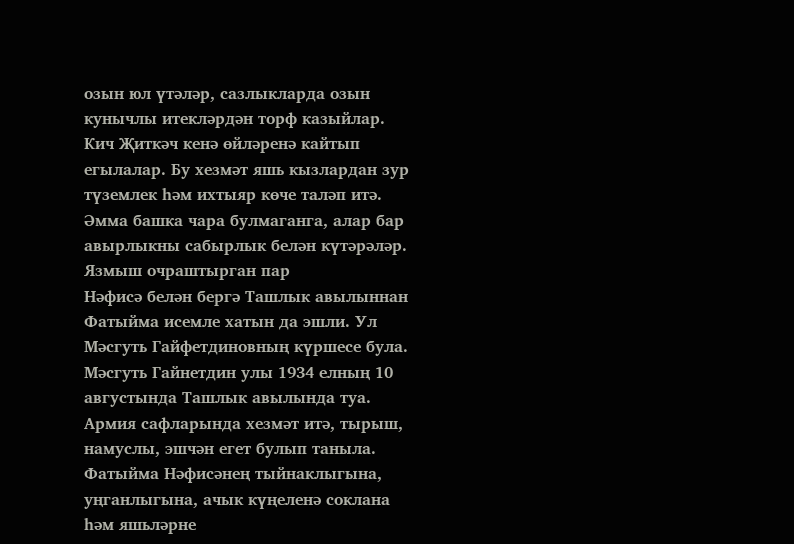озын юл үтәләр, сазлыкларда озын кунычлы итекләрдән торф казыйлар. Кич Җиткәч кенә өйләренә кайтып егылалар. Бу хезмәт яшь кызлардан зур түземлек һәм ихтыяр көче таләп итә. Әмма башка чара булмаганга, алар бар авырлыкны сабырлык белән күтәрәләр.
Язмыш очраштырган пар
Нәфисә белән бергә Ташлык авылыннан Фатыйма исемле хатын да эшли. Ул Мәсгуть Гайфетдиновның күршесе була. Мәсгуть Гайнетдин улы 1934 елның 10 августында Ташлык авылында туа. Армия сафларында хезмәт итә, тырыш, намуслы, эшчән егет булып таныла. Фатыйма Нәфисәнең тыйнаклыгына, уңганлыгына, ачык күңеленә соклана һәм яшьләрне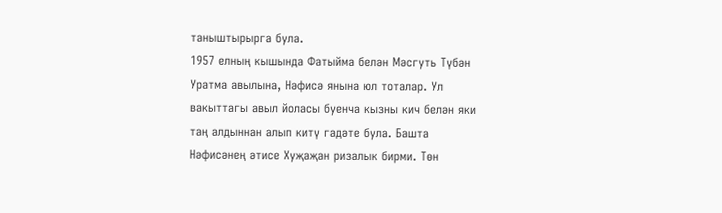таныштырырга була.
1957 елның кышында Фатыйма белән Мәсгуть Түбән Уратма авылына, Нәфисә янына юл тоталар. Ул вакыттагы авыл йоласы буенча кызны кич белән яки таң алдыннан алып китү гадәте була. Башта Нәфисәнең әтисе Хуҗаҗан ризалык бирми. Төн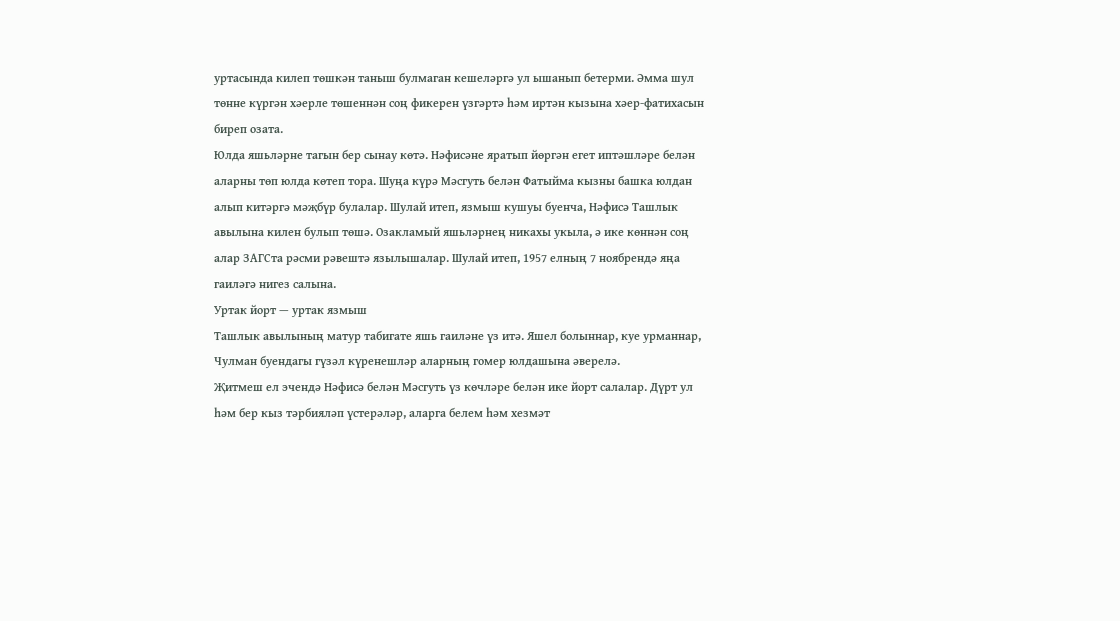уртасында килеп төшкән таныш булмаган кешеләргә ул ышанып бетерми. Әмма шул төнне күргән хәерле төшеннән соң фикерен үзгәртә һәм иртән кызына хәер-фатихасын биреп озата.
Юлда яшьләрне тагын бер сынау көтә. Нәфисәне яратып йөргән егет иптәшләре белән аларны төп юлда көтеп тора. Шуңа күрә Мәсгуть белән Фатыйма кызны башка юлдан алып китәргә мәҗбүр булалар. Шулай итеп, язмыш кушуы буенча, Нәфисә Ташлык авылына килен булып төшә. Озакламый яшьләрнең никахы укыла, ә ике көннән соң алар ЗАГСта рәсми рәвештә язылышалар. Шулай итеп, 1957 елның 7 ноябрендә яңа гаиләгә нигез салына.
Уртак йорт — уртак язмыш
Ташлык авылының матур табигате яшь гаиләне үз итә. Яшел болыннар, куе урманнар, Чулман буендагы гүзәл күренешләр аларның гомер юлдашына әверелә.
Җитмеш ел эчендә Нәфисә белән Мәсгуть үз көчләре белән ике йорт салалар. Дүрт ул һәм бер кыз тәрбияләп үстерәләр, аларга белем һәм хезмәт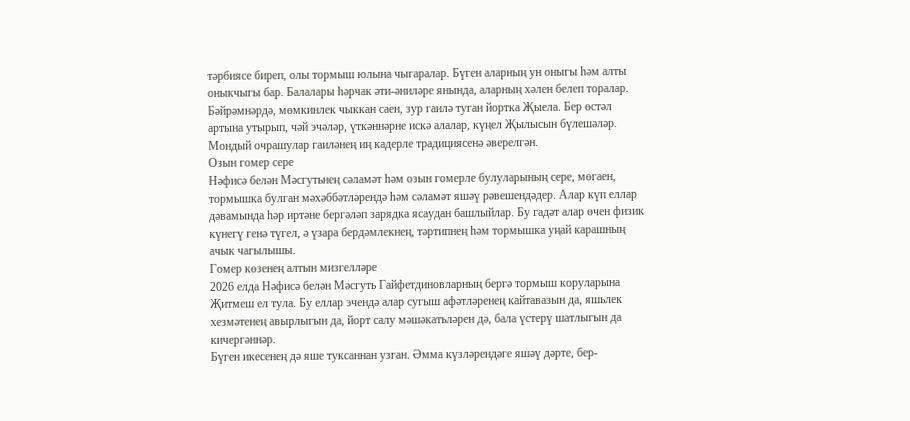тәрбиясе биреп, олы тормыш юлына чыгаралар. Бүген аларның ун оныгы һәм алты оныкчыгы бар. Балалары һәрчак әти-әниләре янында, аларның хәлен белеп торалар. Бәйрәмнәрдә, мөмкинлек чыккан саен, зур гаилә туган йортка Җыела. Бер өстәл артына утырып, чәй эчәләр, үткәннәрне искә алалар, күңел Җылысын бүлешәләр. Мондый очрашулар гаиләнең иң кадерле традициясенә әверелгән.
Озын гомер сере
Нәфисә белән Мәсгутьнең сәламәт һәм озын гомерле булуларының сере, мөгаен, тормышка булган мәхәббәтләрендә һәм сәламәт яшәү рәвешендәдер. Алар күп еллар дәвамында һәр иртәне бергәләп зарядка ясаудан башлыйлар. Бу гадәт алар өчен физик күнегү генә түгел, ә үзара бердәмлекнең, тәртипнең һәм тормышка уңай карашның ачык чагылышы.
Гомер көзенең алтын мизгелләре
2026 елда Нәфисә белән Мәсгуть Гайфетдиновларның бергә тормыш коруларына Җитмеш ел тула. Бу еллар эчендә алар сугыш афәтләренең кайтавазын да, яшьлек хезмәтенең авырлыгын да, йорт салу мәшәкатьләрен дә, бала үстерү шатлыгын да кичергәннәр.
Бүген икесенең дә яше туксаннан узган. Әмма күзләрендәге яшәү дәрте, бер-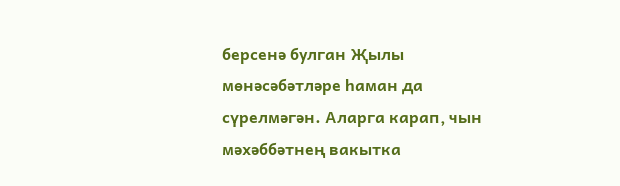берсенә булган Җылы мөнәсәбәтләре һаман да сүрелмәгән. Аларга карап, чын мәхәббәтнең вакытка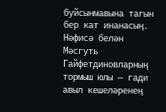буйсынмавына тагын бер кат инанасың.
Нәфисә белән Мәсгуть Гайфетдиновларның тормыш юлы — гади авыл кешеләренең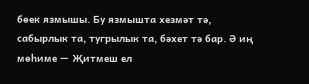бөек язмышы. Бу язмышта хезмәт тә, сабырлык та, тугрылык та, бәхет тә бар. Ә иң мөһиме — Җитмеш ел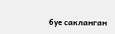буе сакланган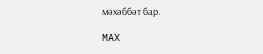мәхәббәт бар.

MAX